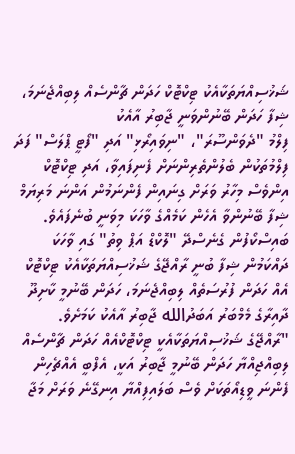ޝަޚުސިއްޔަތަކާއެކު ޓިކްޓޮކް ހަދަން ޗާންސެއް ލިބިއްޖެނަމަ، ޝިފާ ހަދަން ބޭނުންވަނީ ޖާބިރު އާއެކު
ފިލްމު "ދެވަންސޫރަ"، "ނިވައިރޯޅި" އަދި "ފޯޓީ ޕްލަސް" ފަދަ ފިލްމުތަކުން ބެލުންތެރިންނަށް ފެނިފައިވާ، އަދި ޓިކްޓޮކް އިންވެސް މިހާރު ވަރަށް ގިނައިން ފެންނަމުން އަންނަ މަރިޔަމް ޝިފާ ބޭނުންވާ އެހެން ކަމެއްގެ ވާހަކަ މިވަނީ ބުނެފައެވެ.
ބައިސްކޯފުން ގެނެސްދޭ "ލޮކްޑް އަޕް ވިތު" ގައި ވާހަކަ ދައްކަމުން ޝިފާ ބުނީ ރާއްޖޭގެ ޝަޚުސިއްޔަތަކާއެކު ޓިކްޓޮކް އެއް ހަދަން ފުރުސަތެއް ލިބިއްޖެނަމަ، ހަދަން ބޭނުމީ ކާށިދޫ ދާއިރާގެ މެމްބަރު އަބަދުالله ޖާބިރު އާއެކު ކަމަށެވެ.
"ރާއްޖޭގެ ޝަޚުސިއްޔަތަކާއެކީ ޓިކްޓޮކްއެއް ހަދަން ޗާންސެއް ލިބިއްޖިއްޔާ ހަދަން ބޭނުމީ ޖާބިރު އަކީ، އެފްބީ އެއްޗެހިން ފެންނަ ވީޑިއޯތަކަށް ވެސް ބަލައިފިއްޔާ އިނގޭނެ ވަރަށް މަޖާ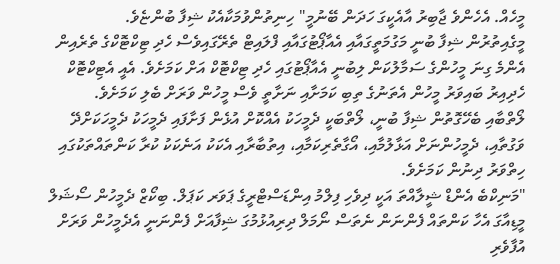މީހެއް. އެހެންވެ ޖާބިރު އާއެކީގަ ހަދަން ބޭނުމީ" ހިނިތުންވުމަކާއެކު ޝިފާ ބުންޏެވެ.
މީގެއިތުރުން ޝިފާ ބުނީ މަގުމަތީގައާއި އެއާޕޯޓުގައާއި ފްލައިޓް ތެރޭގައިވެސް ހެދި ޓިކްޓޮކްގެ ތެރެއިން އެންމެ ގިނަ މީހުންގެ ސަމާލުކަން ލިބުނީ އެއާޕޯޓުގައި ހެދި ޓިކްޓޮކް އަށް ކަމަށެވެ. އެއީ އެޓިކްޓޮކް ހެދިއިރު ބައިވަރު މީހުން އެތަނުގެ ތިބި ކަމަށާއި ނަށާތީ ވެސް މީހުން ވަރަށް ބެލި ކަމަށެވެ.
ލޯތްބާއި ބެހޭގޮތުން ޝިފާ ބުނީ، ލޯތްބަކީ ދެމީހަކު އެއްކޮށް އުޅެން ފަށާފައި ދެމީހަކު ދެމީހަކަށްދޭ ވަގުތާއި، ދެމީހުންނަށް އަޅާލުމާއި، އޯގާތެރިކަމާއި، އިތުބާރާއި އެކަކު އަނެކަކު ކުރާ ކަންތައްތަކުގައި ހިތްވަރު ދިނުން ކަމަށެވެ.
"މަނިކްބެ އެންޑް ޝީލާއްތަ އަކީ ދިވެހި ފިލްމު އިންޑަސްޓްރީގެ ޕަވަރ ކަޕަލް. ބިކޯޒް ދެމީހުން ސޯޝަލް މީޑިއާގަ އެހާ ކަންތައް ފެންނަން ނެތަސް ނޯމަލް ދިރިއުޅުމުގަ ޝިފާއަށް ފެންނަނީ އެދެމީހުން ވަރަށް އުފާވެރި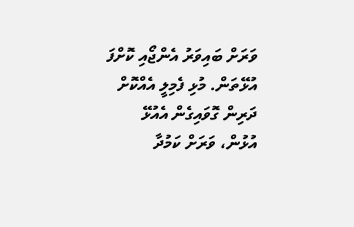ވަރަށް ބައިވަރު އެންޖޯއި ކޮށްފަ އުޅޭތަން. މުޅި ފެމިލީ އެއްކޮށް ދަރިން ގޮވައިގެން އެއުޅޭ އުޅުން، ވަރަށް ކަމުދާ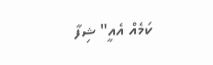ކަމެއް އެއީ" ޝިފާ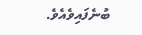ބުނެފައިވެއެވެ.